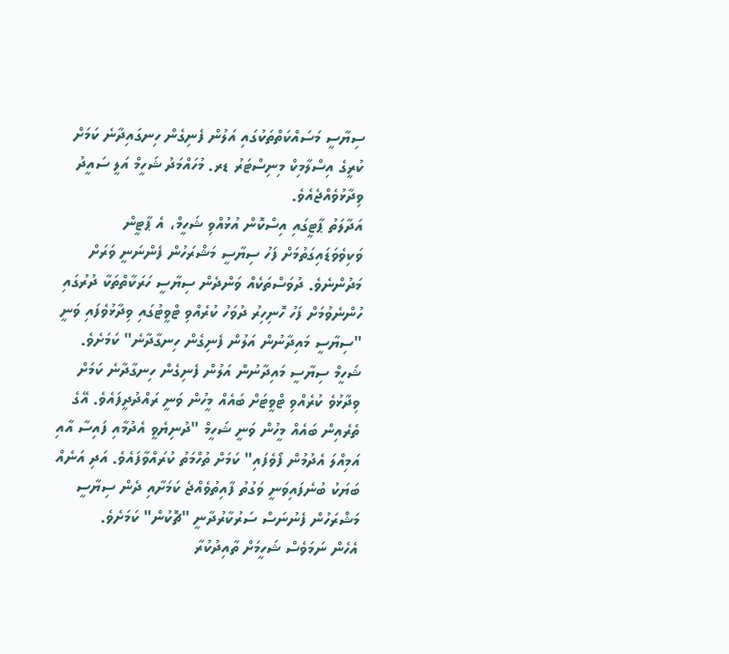ސިޔާސީ މަސައްކަތްތަކުގައި އަލުން ފެނިގެން ހިނގައިދާނެ ކަމަށް ކުރީގެ އިސްލާމިކް މިނިސްޓަރު ޑރ. މުހައްމަދު ޝަހީމް އަލީ ސައީދު ވިދާޅުވެއްޖެއެވެ.
އަދާލަތު ޕާޓީގައި އިސްކޮން އުޅުއްވި ޝަހީމް، އެ ޕާޓީން ވަކިވެވަޑައިގަތުމަށް ފަހު ސިޔާސީ މަޝްރަހުން ފެންނަނީ ވަރަށް މަދުންނެވެ. ދުވަސްތަކެއް ވަންދެން ސިޔާސީ ހަރަކާތްތަކާ ދުރުގައި ހުންނެވުމަށް ފަހު ހޮނިހިރު ދުވަހު ކުރެއްވި ޓްވީޓުގައި ވިދާޅުވެފައި ވަނީ "ސިޔާސީ މައިދާނުން އަލުން ފެނިގެން ހިނގާދާނެ" ކަމަށެވެ.
ޝަހީމް ސިޔާސީ މައިދާނުން އަލުން ފެނިގެން ހިނގާދާނެ ކަމަށް ވިދާޅުވެ ކުރެއްވި ޓްވީޓަށް ބައެއް މީހުން ވަނީ ރައްދުދީފައެވެ. އޭގެ ތެރެއިން ބައެއް މީހުން ވަނީ ޝަހީމް "ދުނިޔެވީ އެދުމާއި ފައިސާ އާއި އަމިއްލަ އެދުމުން ފޯވެފައި" ކަމަށް ތުހްމަތު ކުރައްވާފައެވެ. އަދި އަނެއް ބަޔަކު ބުނެފައިވަނީ ވަގުތު ފާއިތުވެއްޖެ ކަމަށާއި ދެން ސިޔާސީ މަޝްރަހުން ފެނުނަސް ސަރުކާރުދާނީ "ޗޮކުން" ކަމަށެވެ.
އެހެން ނަމަވެސް ޝަހީމަށް ތާއިދުކުރާ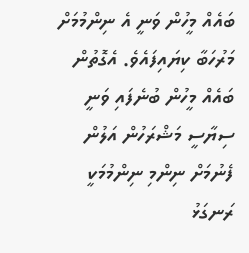ބައެއް މީހުން ވަނީ އެ ނިންމުމަށް މަރުހަބާ ކިޔައިފައެވެ. އެގޮތުން ބައެއް މީހުން ބުނެފައި ވަނީ ސިޔާސީ މަޝްރަހުން އަލުން ފެނުމަށް ނިންމި ނިންމުމަކީ ރަނގަޅު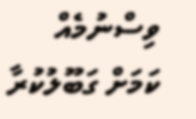ވިސްނުމެއް ކަމަށް ގަބޫލުކުރާ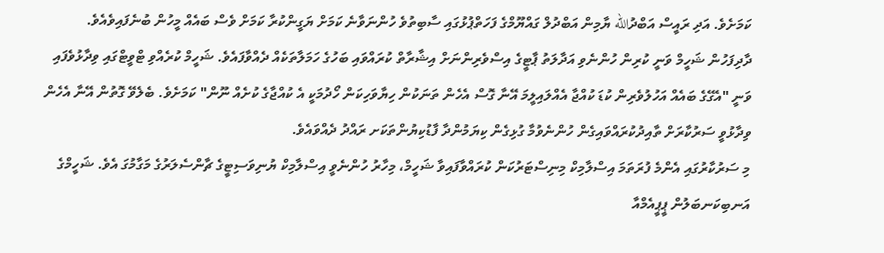ކަމަށެވެ. އަދި ރައީސް އަބްދުالله ޔާމިން އަބްދުލް ގައްޔޫމްގެ ފަހަތްޕުޅުގައި ސާބިތުވެ ހުންނަވާނެ ކަމަށް ޔަގީންކުރާ ކަމަށް ވެސް ބައެއް މީހުން ބުނެފައިވެއެވެ.
ދާދިފަހުން ޝަހީމް ވަނީ ކުރިން ހުންނެވި އަދާލަތު ޕާޓީގެ އިސްވެރިންނަށް އިޝާރާތް ކުރައްވައި ބަހުގެ ހަމަލާތަކެއް ދެއްވާފައެވެ. ޝަހީމް ކުރެއްވި ޓްވީޓްގައި ވިދާޅުވެފައި ވަނީ "އެގޭގެ ބައެއް އަހުލުވެރިން ކުޑަ ކުއްޖާ އެއްލައިލީމަ އޭނާ ގޮސް އެހެން ތަނަކުން ހިޔާވަހިކަން ހޯދުމަކީ އެ ކުއްޖާގެ ކުށެއް ނޫން" ކަމަށެވެ. ބެލެވޭ ގޮތުން އޭނާ އެހެން ވިދާޅުވީ ސަރުކާރަށް ތާއިދުކުރައްވައިގެން ހުންނެވުމާ ގުޅިގެން ކިޔަމުންދާ ފާޑުކިޔުންތަކަށ ރައްދު ދެއްވައެވެ.
މި ސަރުކާރުގައި އެންމެ ފުރަތަމަ އިސްލާމިކް މިނިސްޓަރުކަން ކުރައްވާފައިވާ ޝަހީމް، މިހާރު ހުންނެވީ އިސްލާމިކް ޔުނިވަސިޓީގެ ޗާންސެލަރުގެ މަގާމުގަ އެވެ. ޝަހީމްގެ އަނބިކަނބަލުން ޕީޕީއެމްއާ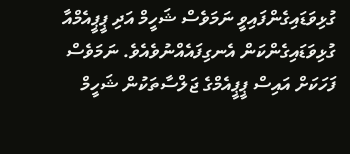ގުޅިވަޑައިގެންފައިވީ ނަމަވެސް ޝަހީމް އަދި ޕީޕީއެމްއާ ގުޅިވަޑައިގެންކަން އެނގިފައެއްނުވެއެވެ. ނަމަވެސް ފަހަކަށް އައިސް ޕީޕީއެމްގެ ޖަލްސާތަކުން ޝަހީމް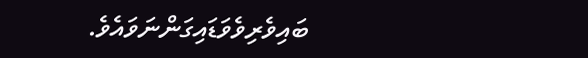ބައިވެރިވެވަޑައިގަންނަވައެވެ.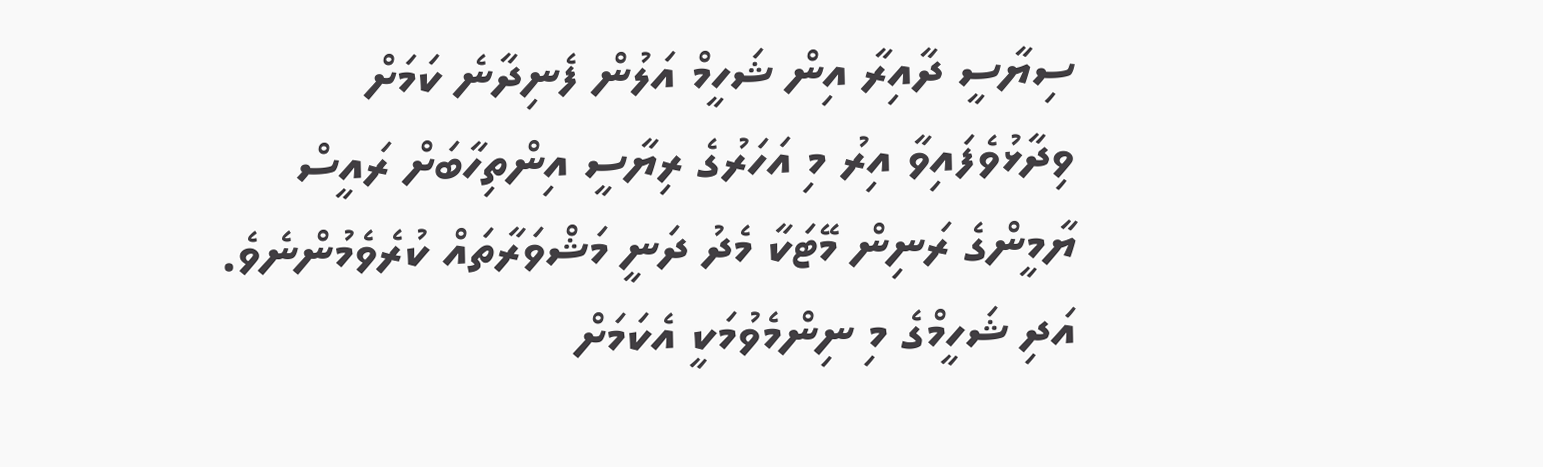ސިޔާސީ ދާއިރާ އިން ޝަހީމް އަލުން ފެނިދާނެ ކަމަށް ވިދާޅުވެފައިވާ އިރު މި އަހަރުގެ ރިޔާސީ އިންތިހާބަށް ރައީސް ޔާމީންގެ ރަނިން މޭޓަކާ މެދު ދަނީ މަޝްވަރާތައް ކުރެވެމުންނެވެ. އަދި ޝަހީމްގެ މި ނިންމެވުމަކީ އެކަމަށް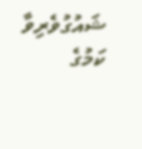ޝައުގުވެރިވާ ކަމުގެ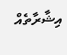އިޝާރާތެއް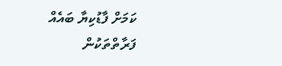ކަމަށް ފާޑުކިޔާ ބައެއް ފަރާތްތަކުން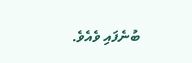ބުނެފައި ވެއެވެ.